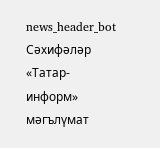news_header_bot
Сәхифәләр
«Татар-информ» мәгълүмат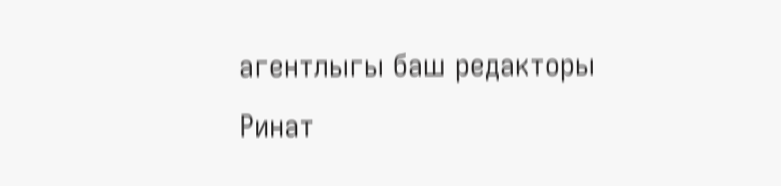агентлыгы баш редакторы
Ринат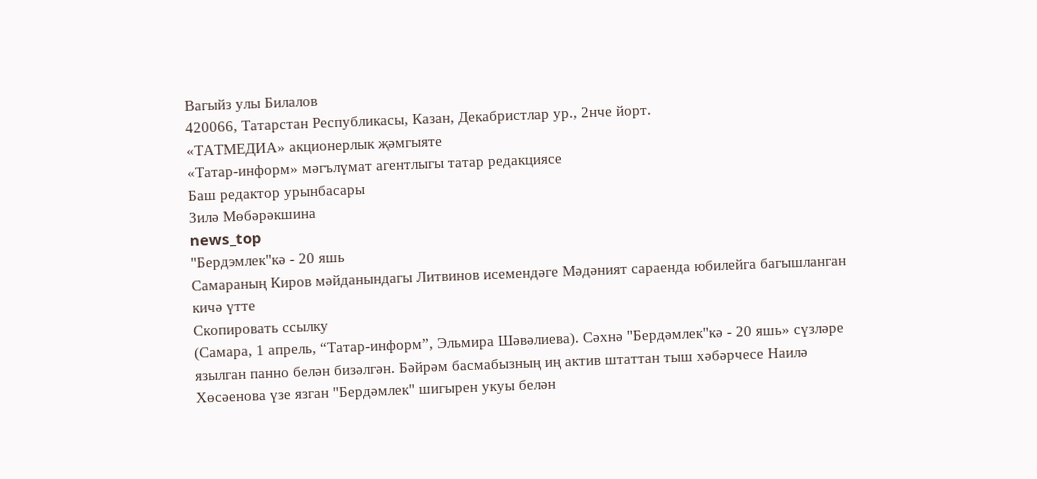Вагыйз улы Билалов
420066, Татарстан Республикасы, Казан, Декабристлар ур., 2нче йорт.
«ТАТМЕДИА» акционерлык җәмгыяте
«Татар-информ» мәгълүмат агентлыгы татар редакциясе
Баш редактор урынбасары
Зилә Мөбәрәкшина
news_top
"Бердэмлек"кә - 20 яшь
Самараның Киров мәйданындагы Литвинов исемендәге Мәдәният сараенда юбилейга багышланган кичә үтте
Скопировать ссылку
(Самара, 1 апрель, “Татар-информ”, Эльмира Шәвәлиева). Сәхнә "Бердәмлек"кә - 20 яшь» сүзләре язылган панно белән бизәлгән. Бәйрәм басмабызның иң актив штаттан тыш хәбәрчесе Наилә Хөсәенова үзе язган "Бердәмлек" шигырен укуы белән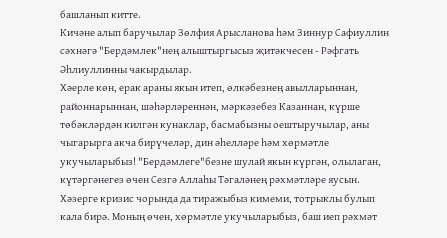башланып китте.
Кичәне алып баручылар Зөлфия Арысланова һәм Зиннур Сафиуллин сәхнәгә "Бердәмлек"нең алыштыргысыз җитәкчесен - Рәфгать Әһлиуллинны чакырдылар.
Хәерле көн, ерак араны якын итеп, өлкәбезнең авылларыннан, районнарыннан, шәһәрләреннән, мәркәзебез Казаннан, күрше төбәкләрдән килгән кунаклар, басмабызны оештыручылар, аны чыгарырга акча бирүчеләр, дин әһелләре һәм хөрмәтле укучыларыбыз! "Бердәмлеге"безне шулай якын күргән, олылаган, күтәргәнегез өчен Сезгә Аллаһы Тәгаләнең рәхмәтләре яусын. Хәзерге кризис чорында да тиражыбыз кимеми, тотрыклы булып кала бирә. Моның өчен, хөрмәтле укучыларыбыз, баш иеп рәхмәт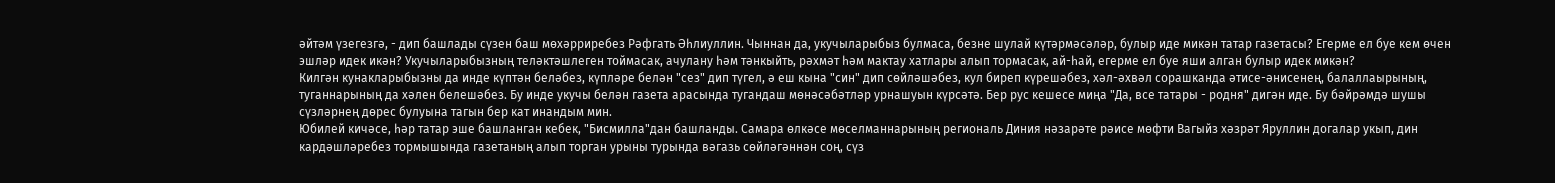әйтәм үзегезгә, - дип башлады сүзен баш мөхәрриребез Рәфгать Әһлиуллин. Чыннан да, укучыларыбыз булмаса, безне шулай күтәрмәсәләр, булыр иде микән татар газетасы? Егерме ел буе кем өчен эшләр идек икән? Укучыларыбызның теләктәшлеген тоймасак, ачулану һәм тәнкыйть, рәхмәт һәм мактау хатлары алып тормасак, ай-һай, егерме ел буе яши алган булыр идек микән?
Килгән кунакларыбызны да инде күптән беләбез, күпләре белән "сез" дип түгел, ә еш кына "син" дип сөйләшәбез, кул биреп күрешәбез, хәл-әхвәл сорашканда әтисе-әнисенең, балаллаырының, туганнарының да хәлен белешәбез. Бу инде укучы белән газета арасында тугандаш мөнәсәбәтләр урнашуын күрсәтә. Бер рус кешесе миңа "Да, все татары - родня" дигән иде. Бу бәйрәмдә шушы сүзләрнең дөрес булуына тагын бер кат инандым мин.
Юбилей кичәсе, һәр татар эше башланган кебек, "Бисмилла"дан башланды. Самара өлкәсе мөселманнарының региональ Диния нәзарәте рәисе мөфти Вагыйз хәзрәт Яруллин догалар укып, дин кардәшләребез тормышында газетаның алып торган урыны турында вәгазь сөйләгәннән соң, сүз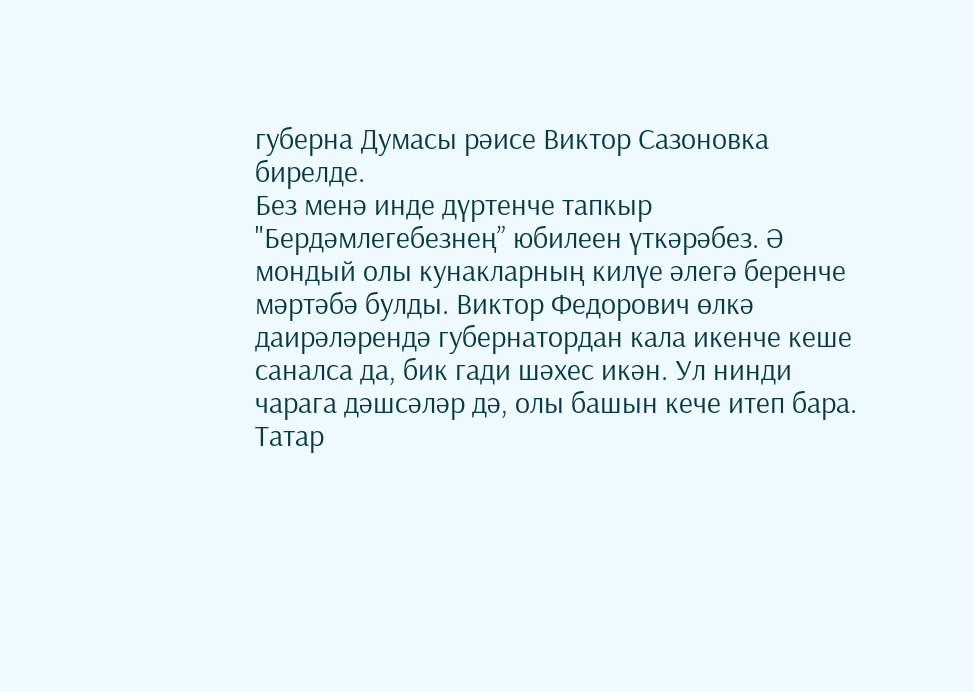губерна Думасы рәисе Виктор Сазоновка бирелде.
Без менә инде дүртенче тапкыр "Бердәмлегебезнең” юбилеен үткәрәбез. Ә мондый олы кунакларның килүе әлегә беренче мәртәбә булды. Виктор Федорович өлкә даирәләрендә губернатордан кала икенче кеше саналса да, бик гади шәхес икән. Ул нинди чарага дәшсәләр дә, олы башын кече итеп бара. Татар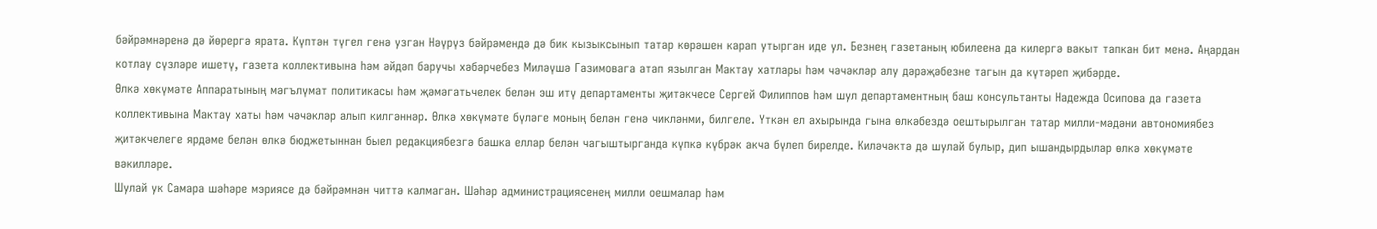бәйрәмнәренә дә йөрергә ярата. Күптән түгел генә узган Нәүрүз бәйрәмендә дә бик кызыксынып татар көрәшен карап утырган иде ул. Безнең газетаның юбилеена да килергә вакыт тапкан бит менә. Аңардан котлау сүзләре ишетү, газета коллективына һәм әйдәп баручы хәбәрчебез Миләүшә Газимовага атап язылган Мактау хатлары һәм чәчәкләр алу дәрәҗәбезне тагын да күтәреп җибәрде.
Өлкә хөкүмәте Аппаратының мәгълүмат политикасы һәм җәмәгатьчелек белән эш итү департаменты җитәкчесе Сергей Филиппов һәм шул департаментның баш консультанты Надежда Осипова да газета коллективына Мактау хаты һәм чәчәкләр алып килгәннәр. Өлкә хөкүмәте бүләге моның белән генә чикләнми, билгеле. Үткән ел ахырында гына өлкәбездә оештырылган татар милли-мәдәни автономиябез җитәкчелеге ярдәме белән өлкә бюджетыннан быел редакциябезгә башка еллар белән чагыштырганда күпкә күбрәк акча бүлеп бирелде. Киләчәктә дә шулай булыр, дип ышандырдылар өлкә хөкүмәте вәкилләре.
Шулай ук Самара шәһәре мэриясе дә бәйрәмнән читтә калмаган. Шәһәр администрациясенең милли оешмалар һәм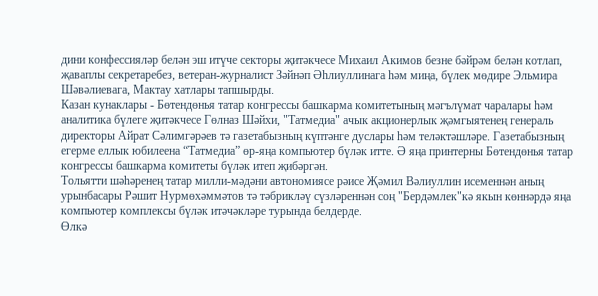дини конфессияләр белән эш итүче секторы җитәкчесе Михаил Акимов безне бәйрәм белән котлап, җаваплы секретаребез, ветеран-журналист Зәйнәп Әһлиуллинага һәм миңа, бүлек мөдире Эльмира Шәвәлиевага, Мактау хатлары тапшырды.
Казан кунаклары - Бөтендөнья татар конгрессы башкарма комитетының мәгълүмат чаралары һәм аналитика бүлеге җитәкчесе Гөлназ Шәйхи, "Татмедиа" ачык акционерлык җәмгыятенең генераль директоры Айрат Сәлимгәрәев тә газетабызның күптәнге дуслары һәм теләктәшләре. Газетабызның егерме еллык юбилеена “Татмедиа” өр-яңа компьютер бүләк итте. Ә яңа принтерны Бөтендөнья татар конгрессы башкарма комитеты бүләк итеп җибәргән.
Тольятти шәһәренең татар милли-мәдәни автономиясе рәисе Җәмил Вәлиуллин исеменнән аның урынбасары Рәшит Нурмөхәммәтов тә тәбрикләү сүзләреннән соң "Бердәмлек"кә якын көннәрдә яңа компьютер комплексы бүләк итәчәкләре турында белдерде.
Өлкә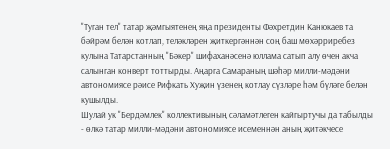"Туган тел" татар җәмгыятенең яңа президенты Фәхретдин Канюкаев та бәйрәм белән котлап, теләкләрен җиткергәннән соң баш мөхәрриребез кулына Татарстанның "Бәкер" шифаханәсенә юллама сатып алу өчен акча салынган конверт тоттырды. Аңарга Самараның шәһәр милли-мәдәни автономиясе рәисе Рифкать Хуҗин үзенең котлау сүзләре һәм бүләге белән кушылды.
Шулай ук "Бердәмлек" коллективының сәламәтлеген кайгыртучы да табылды - өлкә татар милли-мәдәни автономиясе исеменнән аның җитәкчесе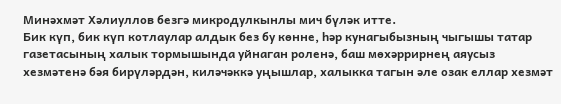Минәхмәт Хәлиуллов безгә микродулкынлы мич бүләк итте.
Бик күп, бик күп котлаулар алдык без бу көнне, һәр кунагыбызның чыгышы татар газетасының халык тормышында уйнаган роленә, баш мөхәррирнең аяусыз хезмәтенә бәя бирүләрдән, киләчәккә уңышлар, халыкка тагын әле озак еллар хезмәт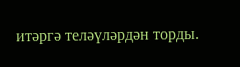итәргә теләүләрдән торды.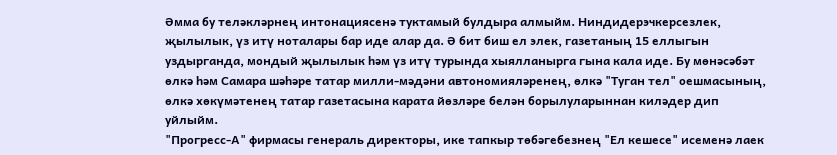Әмма бу теләкләрнең интонациясенә туктамый булдыра алмыйм. Ниндидерэчкерсезлек, җылылык, үз итү ноталары бар иде алар да. Ә бит биш ел элек, газетаның 15 еллыгын уздырганда, мондый җылылык һәм үз итү турында хыялланырга гына кала иде. Бу мөнәсәбәт өлкә һәм Самара шәһәре татар милли-мәдәни автономияләренең, өлкә "Туган тел" оешмасының, өлкә хөкүмәтенең татар газетасына карата йөзләре белән борылуларыннан киләдер дип уйлыйм.
"Прогресс-А" фирмасы генераль директоры, ике тапкыр төбәгебезнең "Ел кешесе" исеменә лаек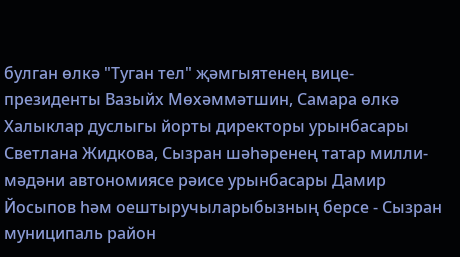булган өлкә "Туган тел" җәмгыятенең вице-президенты Вазыйх Мөхәммәтшин, Самара өлкә Халыклар дуслыгы йорты директоры урынбасары Светлана Жидкова, Сызран шәһәренең татар милли-мәдәни автономиясе рәисе урынбасары Дамир Йосыпов һәм оештыручыларыбызның берсе - Сызран муниципаль район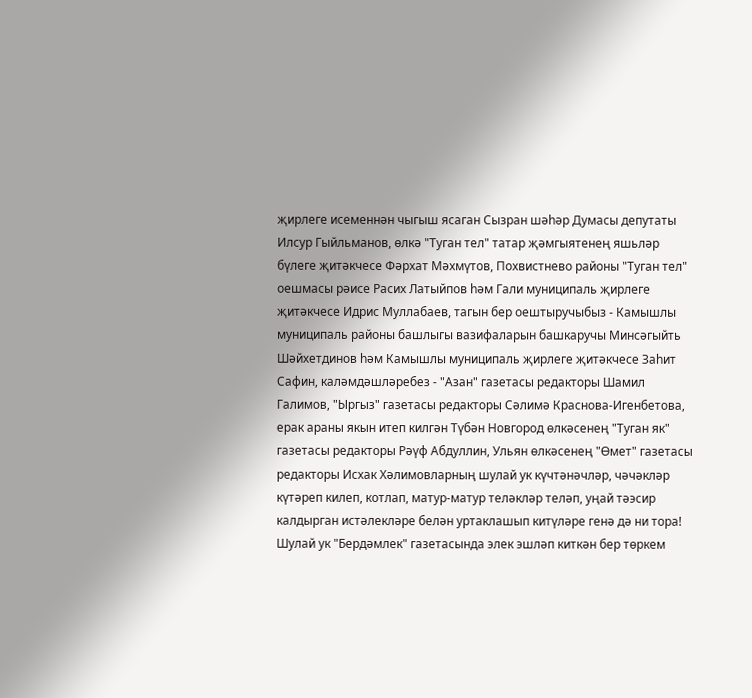җирлеге исеменнән чыгыш ясаган Сызран шәһәр Думасы депутаты Илсур Гыйльманов, өлкә "Туган тел" татар җәмгыятенең яшьләр бүлеге җитәкчесе Фәрхат Мәхмүтов, Похвистнево районы "Туган тел" оешмасы рәисе Расих Латыйпов һәм Гали муниципаль җирлеге җитәкчесе Идрис Муллабаев, тагын бер оештыручыбыз - Камышлы муниципаль районы башлыгы вазифаларын башкаручы Минсәгыйть Шәйхетдинов һәм Камышлы муниципаль җирлеге җитәкчесе Заһит Сафин, каләмдәшләребез - "Азан" газетасы редакторы Шамил Галимов, "Ыргыз" газетасы редакторы Сәлимә Краснова-Игенбетова, ерак араны якын итеп килгән Түбән Новгород өлкәсенең "Туган як" газетасы редакторы Рәүф Абдуллин, Ульян өлкәсенең "Өмет" газетасы редакторы Исхак Хәлимовларның шулай ук күчтәнәчләр, чәчәкләр күтәреп килеп, котлап, матур-матур теләкләр теләп, уңай тәэсир калдырган истәлекләре белән уртаклашып китүләре генә дә ни тора!
Шулай ук "Бердәмлек" газетасында элек эшләп киткән бер төркем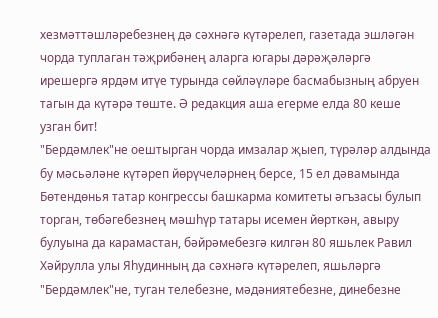хезмәттәшләребезнең дә сәхнәгә күтәрелеп, газетада эшләгән чорда туплаган тәҗрибәнең аларга югары дәрәҗәләргә ирешергә ярдәм итүе турында сөйләүләре басмабызның абруен тагын да күтәрә төште. Ә редакция аша егерме елда 80 кеше узган бит!
"Бердәмлек"не оештырган чорда имзалар җыеп, түрәләр алдында бу мәсьәләне күтәреп йөрүчеләрнең берсе, 15 ел дәвамында Бөтендөнья татар конгрессы башкарма комитеты әгъзасы булып торган, төбәгебезнең мәшһүр татары исемен йөрткән, авыру булуына да карамастан, бәйрәмебезгә килгән 80 яшьлек Равил Хәйрулла улы Яһудинның да сәхнәгә күтәрелеп, яшьләргә "Бердәмлек"не, туган телебезне, мәдәниятебезне, динебезне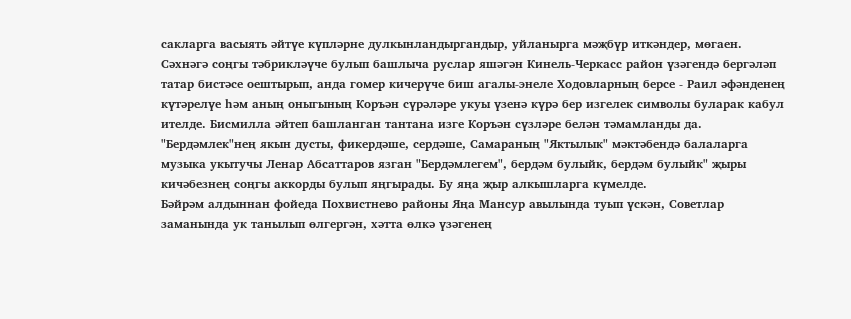сакларга васыять әйтүе күпләрне дулкынландыргандыр, уйланырга мәҗбүр иткәндер, мөгаен.
Сәхнәгә соңгы тәбрикләүче булып башлыча руслар яшәгән Кинель-Черкасс район үзәгендә бергәләп татар бистәсе оештырып, анда гомер кичерүче биш агалы-энеле Ходовларның берсе - Раил әфәнденең күтәрелүе һәм аның оныгының Коръән сүрәләре укуы үзенә күрә бер изгелек символы буларак кабул ителде. Бисмилла әйтеп башланган тантана изге Коръән сүзләре белән тәмамланды да.
"Бердәмлек"нең якын дусты, фикердәше, сердәше, Самараның "Яктылык" мәктәбендә балаларга музыка укытучы Ленар Абсаттаров язган "Бердәмлегем", бердәм булыйк, бердәм булыйк" җыры кичәбезнең соңгы аккорды булып яңгырады. Бу яңа җыр алкышларга күмелде.
Бәйрәм алдыннан фойеда Похвистнево районы Яңа Мансур авылында туып үскән, Советлар заманында ук танылып өлгергән, хәтта өлкә үзәгенең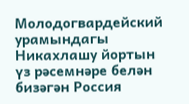Молодогвардейский урамындагы Никахлашу йортын үз рәсемнәре белән бизәгән Россия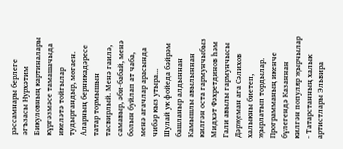рәссамнары берлеге әгъзасы Нурхәтим Бикуловның картиналары күргәзмәсе тамашачыда икеләтә тойгылар тудыргандыр, мөгаен. Аларның берникадәресе татар тормышын тасвирлый. Менә гаилә, самавыр, әби-бабай, менә болын буйлап ат чаба, менә агачлар арасында чибәр кыз утыра...
Шулай ук фойеда бәйрәм башланыр алдыннан Камышлы авылыннан килгән оста гармунчыбыз Мидхәт Фәхретдинов һәм Гали авылы гармунчысы Дәрҗеман ага Сәлихов халыкны биетеп, җырлатып тордылар.
Программаның икенче бүлегендә Казаннан килгән популяр җырчылар - Татарстанның халык артистлары Эльвира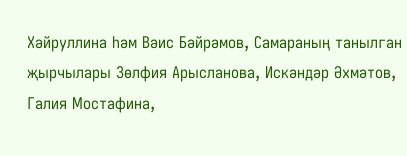Хәйруллина һәм Вәис Бәйрәмов, Самараның танылган җырчылары Зөлфия Арысланова, Искәндәр Әхмәтов, Галия Мостафина,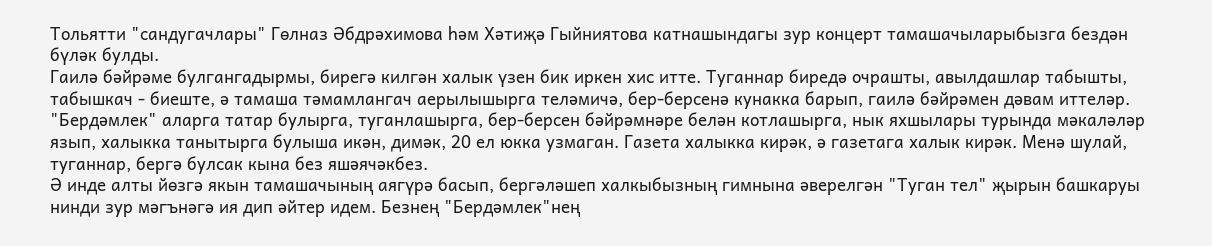Тольятти "сандугачлары" Гөлназ Әбдрәхимова һәм Хәтиҗә Гыйниятова катнашындагы зур концерт тамашачыларыбызга бездән бүләк булды.
Гаилә бәйрәме булгангадырмы, бирегә килгән халык үзен бик иркен хис итте. Туганнар биредә очрашты, авылдашлар табышты, табышкач - биеште, ә тамаша тәмамлангач аерылышырга теләмичә, бер-берсенә кунакка барып, гаилә бәйрәмен дәвам иттеләр. "Бердәмлек" аларга татар булырга, туганлашырга, бер-берсен бәйрәмнәре белән котлашырга, нык яхшылары турында мәкаләләр язып, халыкка танытырга булыша икән, димәк, 20 ел юкка узмаган. Газета халыкка кирәк, ә газетага халык кирәк. Менә шулай, туганнар, бергә булсак кына без яшәячәкбез.
Ә инде алты йөзгә якын тамашачының аягүрә басып, бергәләшеп халкыбызның гимнына әверелгән "Туган тел" җырын башкаруы нинди зур мәгънәгә ия дип әйтер идем. Безнең "Бердәмлек"нең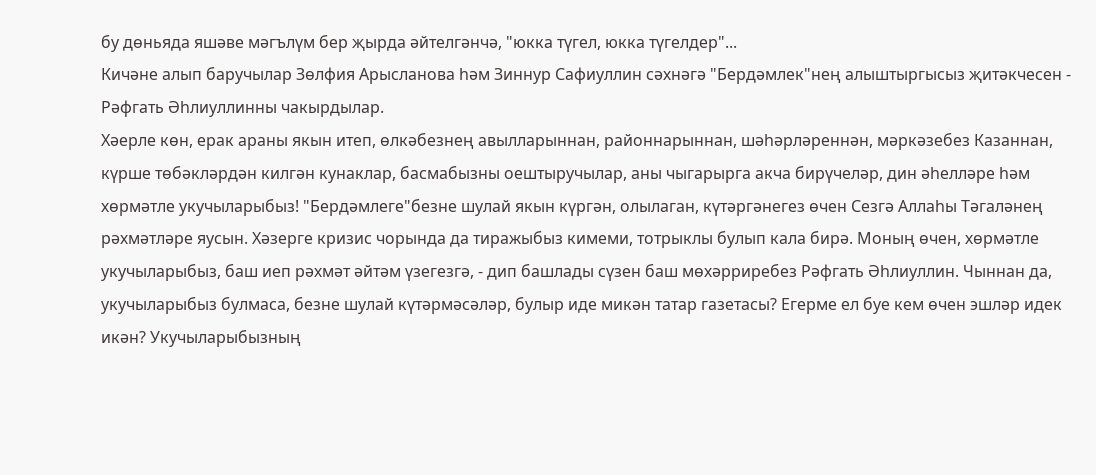бу дөньяда яшәве мәгълүм бер җырда әйтелгәнчә, "юкка түгел, юкка түгелдер"...
Кичәне алып баручылар Зөлфия Арысланова һәм Зиннур Сафиуллин сәхнәгә "Бердәмлек"нең алыштыргысыз җитәкчесен - Рәфгать Әһлиуллинны чакырдылар.
Хәерле көн, ерак араны якын итеп, өлкәбезнең авылларыннан, районнарыннан, шәһәрләреннән, мәркәзебез Казаннан, күрше төбәкләрдән килгән кунаклар, басмабызны оештыручылар, аны чыгарырга акча бирүчеләр, дин әһелләре һәм хөрмәтле укучыларыбыз! "Бердәмлеге"безне шулай якын күргән, олылаган, күтәргәнегез өчен Сезгә Аллаһы Тәгаләнең рәхмәтләре яусын. Хәзерге кризис чорында да тиражыбыз кимеми, тотрыклы булып кала бирә. Моның өчен, хөрмәтле укучыларыбыз, баш иеп рәхмәт әйтәм үзегезгә, - дип башлады сүзен баш мөхәрриребез Рәфгать Әһлиуллин. Чыннан да, укучыларыбыз булмаса, безне шулай күтәрмәсәләр, булыр иде микән татар газетасы? Егерме ел буе кем өчен эшләр идек икән? Укучыларыбызның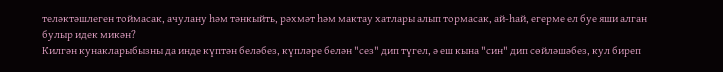теләктәшлеген тоймасак, ачулану һәм тәнкыйть, рәхмәт һәм мактау хатлары алып тормасак, ай-һай, егерме ел буе яши алган булыр идек микән?
Килгән кунакларыбызны да инде күптән беләбез, күпләре белән "сез" дип түгел, ә еш кына "син" дип сөйләшәбез, кул биреп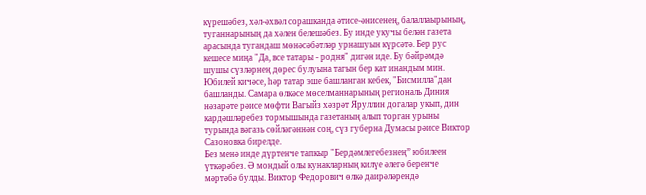күрешәбез, хәл-әхвәл сорашканда әтисе-әнисенең, балаллаырының, туганнарының да хәлен белешәбез. Бу инде укучы белән газета арасында тугандаш мөнәсәбәтләр урнашуын күрсәтә. Бер рус кешесе миңа "Да, все татары - родня" дигән иде. Бу бәйрәмдә шушы сүзләрнең дөрес булуына тагын бер кат инандым мин.
Юбилей кичәсе, һәр татар эше башланган кебек, "Бисмилла"дан башланды. Самара өлкәсе мөселманнарының региональ Диния нәзарәте рәисе мөфти Вагыйз хәзрәт Яруллин догалар укып, дин кардәшләребез тормышында газетаның алып торган урыны турында вәгазь сөйләгәннән соң, сүз губерна Думасы рәисе Виктор Сазоновка бирелде.
Без менә инде дүртенче тапкыр "Бердәмлегебезнең” юбилеен үткәрәбез. Ә мондый олы кунакларның килүе әлегә беренче мәртәбә булды. Виктор Федорович өлкә даирәләрендә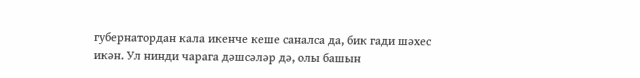губернатордан кала икенче кеше саналса да, бик гади шәхес икән. Ул нинди чарага дәшсәләр дә, олы башын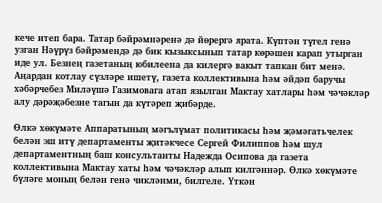кече итеп бара. Татар бәйрәмнәренә дә йөрергә ярата. Күптән түгел генә узган Нәүрүз бәйрәмендә дә бик кызыксынып татар көрәшен карап утырган иде ул. Безнең газетаның юбилеена да килергә вакыт тапкан бит менә. Аңардан котлау сүзләре ишетү, газета коллективына һәм әйдәп баручы хәбәрчебез Миләүшә Газимовага атап язылган Мактау хатлары һәм чәчәкләр алу дәрәҗәбезне тагын да күтәреп җибәрде.

Өлкә хөкүмәте Аппаратының мәгълүмат политикасы һәм җәмәгатьчелек белән эш итү департаменты җитәкчесе Сергей Филиппов һәм шул департаментның баш консультанты Надежда Осипова да газета коллективына Мактау хаты һәм чәчәкләр алып килгәннәр. Өлкә хөкүмәте бүләге моның белән генә чикләнми, билгеле. Үткән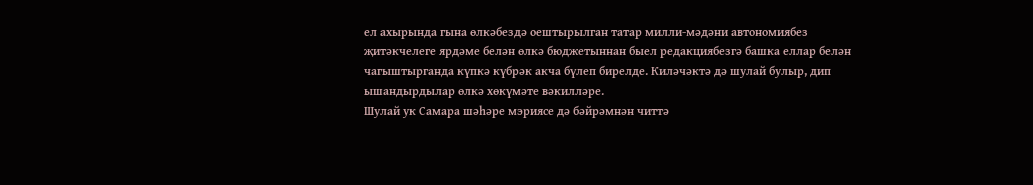ел ахырында гына өлкәбездә оештырылган татар милли-мәдәни автономиябез җитәкчелеге ярдәме белән өлкә бюджетыннан быел редакциябезгә башка еллар белән чагыштырганда күпкә күбрәк акча бүлеп бирелде. Киләчәктә дә шулай булыр, дип ышандырдылар өлкә хөкүмәте вәкилләре.
Шулай ук Самара шәһәре мэриясе дә бәйрәмнән читтә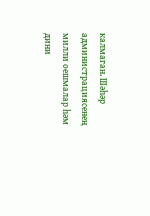калмаган. Шәһәр администрациясенең милли оешмалар һәм дини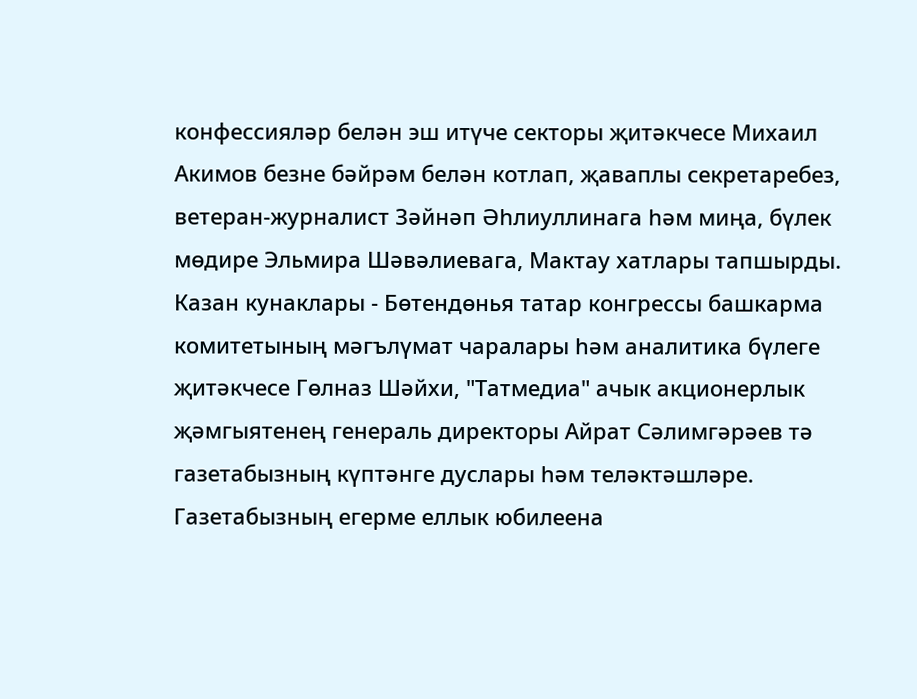конфессияләр белән эш итүче секторы җитәкчесе Михаил Акимов безне бәйрәм белән котлап, җаваплы секретаребез, ветеран-журналист Зәйнәп Әһлиуллинага һәм миңа, бүлек мөдире Эльмира Шәвәлиевага, Мактау хатлары тапшырды.
Казан кунаклары - Бөтендөнья татар конгрессы башкарма комитетының мәгълүмат чаралары һәм аналитика бүлеге җитәкчесе Гөлназ Шәйхи, "Татмедиа" ачык акционерлык җәмгыятенең генераль директоры Айрат Сәлимгәрәев тә газетабызның күптәнге дуслары һәм теләктәшләре. Газетабызның егерме еллык юбилеена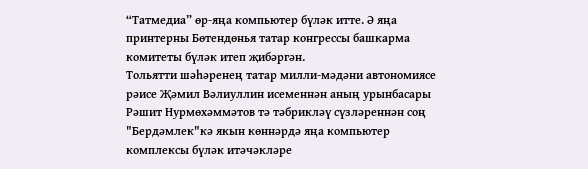“Татмедиа” өр-яңа компьютер бүләк итте. Ә яңа принтерны Бөтендөнья татар конгрессы башкарма комитеты бүләк итеп җибәргән.
Тольятти шәһәренең татар милли-мәдәни автономиясе рәисе Җәмил Вәлиуллин исеменнән аның урынбасары Рәшит Нурмөхәммәтов тә тәбрикләү сүзләреннән соң "Бердәмлек"кә якын көннәрдә яңа компьютер комплексы бүләк итәчәкләре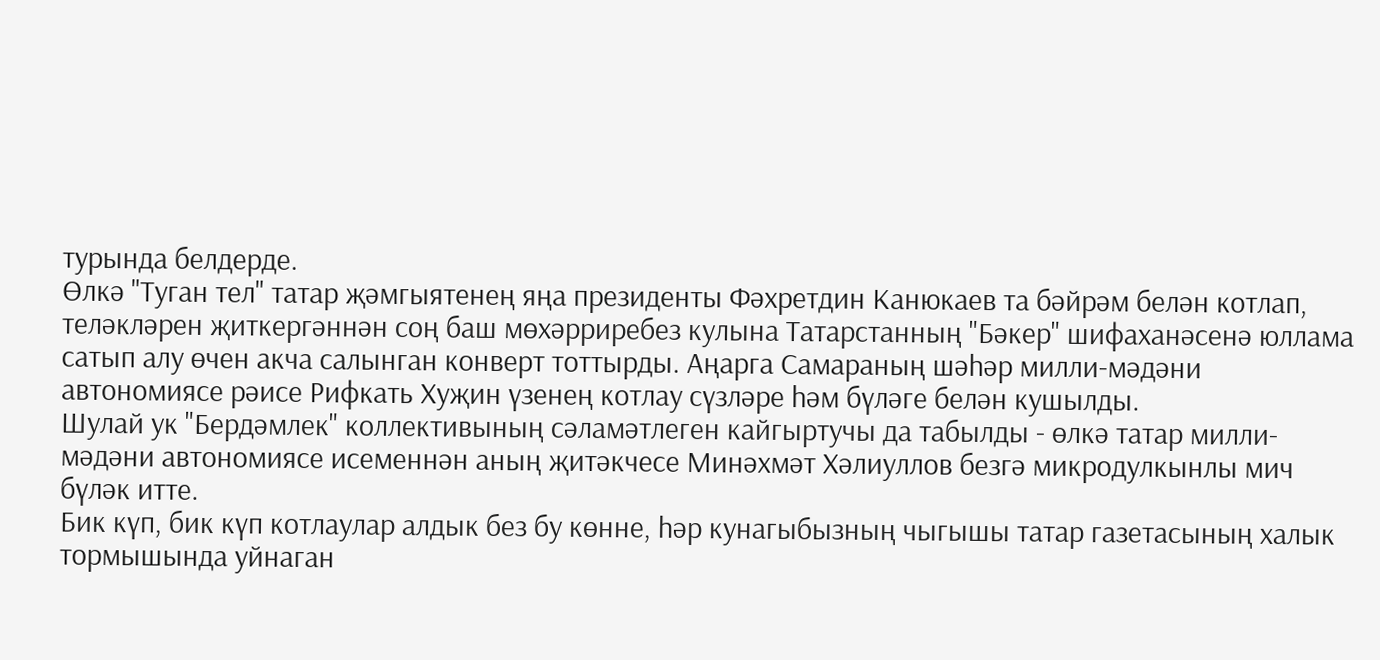турында белдерде.
Өлкә "Туган тел" татар җәмгыятенең яңа президенты Фәхретдин Канюкаев та бәйрәм белән котлап, теләкләрен җиткергәннән соң баш мөхәрриребез кулына Татарстанның "Бәкер" шифаханәсенә юллама сатып алу өчен акча салынган конверт тоттырды. Аңарга Самараның шәһәр милли-мәдәни автономиясе рәисе Рифкать Хуҗин үзенең котлау сүзләре һәм бүләге белән кушылды.
Шулай ук "Бердәмлек" коллективының сәламәтлеген кайгыртучы да табылды - өлкә татар милли-мәдәни автономиясе исеменнән аның җитәкчесе Минәхмәт Хәлиуллов безгә микродулкынлы мич бүләк итте.
Бик күп, бик күп котлаулар алдык без бу көнне, һәр кунагыбызның чыгышы татар газетасының халык тормышында уйнаган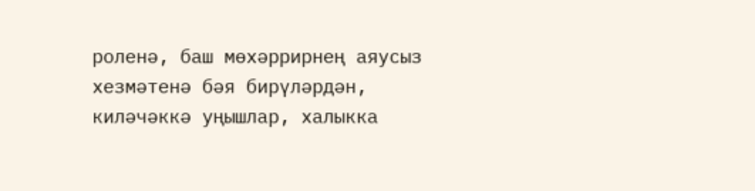роленә, баш мөхәррирнең аяусыз хезмәтенә бәя бирүләрдән, киләчәккә уңышлар, халыкка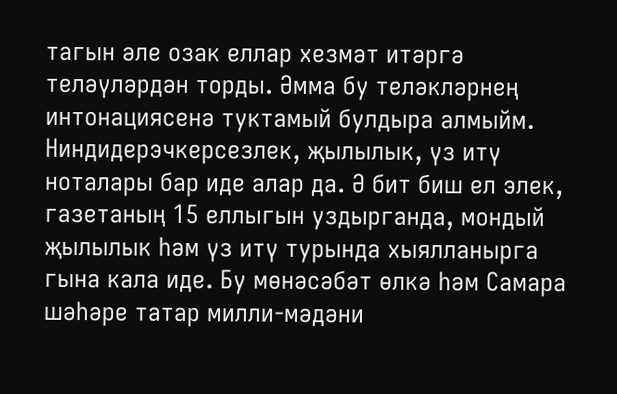тагын әле озак еллар хезмәт итәргә теләүләрдән торды. Әмма бу теләкләрнең интонациясенә туктамый булдыра алмыйм. Ниндидерэчкерсезлек, җылылык, үз итү ноталары бар иде алар да. Ә бит биш ел элек, газетаның 15 еллыгын уздырганда, мондый җылылык һәм үз итү турында хыялланырга гына кала иде. Бу мөнәсәбәт өлкә һәм Самара шәһәре татар милли-мәдәни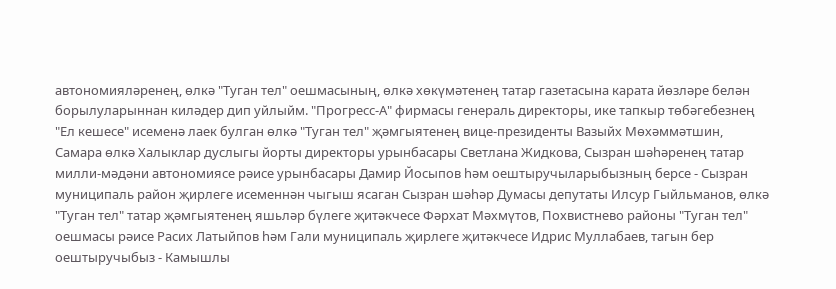автономияләренең, өлкә "Туган тел" оешмасының, өлкә хөкүмәтенең татар газетасына карата йөзләре белән борылуларыннан киләдер дип уйлыйм. "Прогресс-А" фирмасы генераль директоры, ике тапкыр төбәгебезнең "Ел кешесе" исеменә лаек булган өлкә "Туган тел" җәмгыятенең вице-президенты Вазыйх Мөхәммәтшин, Самара өлкә Халыклар дуслыгы йорты директоры урынбасары Светлана Жидкова, Сызран шәһәренең татар милли-мәдәни автономиясе рәисе урынбасары Дамир Йосыпов һәм оештыручыларыбызның берсе - Сызран муниципаль район җирлеге исеменнән чыгыш ясаган Сызран шәһәр Думасы депутаты Илсур Гыйльманов, өлкә "Туган тел" татар җәмгыятенең яшьләр бүлеге җитәкчесе Фәрхат Мәхмүтов, Похвистнево районы "Туган тел" оешмасы рәисе Расих Латыйпов һәм Гали муниципаль җирлеге җитәкчесе Идрис Муллабаев, тагын бер оештыручыбыз - Камышлы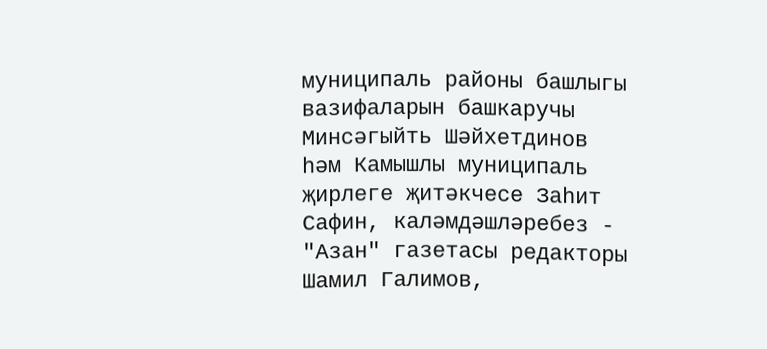муниципаль районы башлыгы вазифаларын башкаручы Минсәгыйть Шәйхетдинов һәм Камышлы муниципаль җирлеге җитәкчесе Заһит Сафин, каләмдәшләребез - "Азан" газетасы редакторы Шамил Галимов,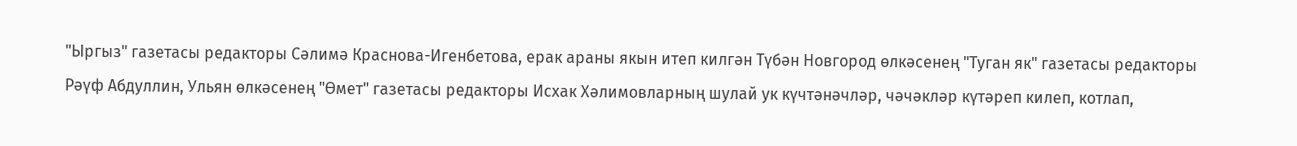"Ыргыз" газетасы редакторы Сәлимә Краснова-Игенбетова, ерак араны якын итеп килгән Түбән Новгород өлкәсенең "Туган як" газетасы редакторы Рәүф Абдуллин, Ульян өлкәсенең "Өмет" газетасы редакторы Исхак Хәлимовларның шулай ук күчтәнәчләр, чәчәкләр күтәреп килеп, котлап,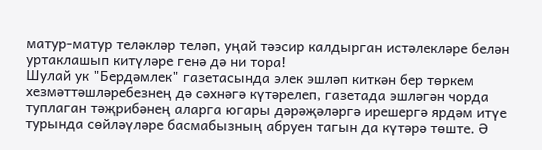матур-матур теләкләр теләп, уңай тәэсир калдырган истәлекләре белән уртаклашып китүләре генә дә ни тора!
Шулай ук "Бердәмлек" газетасында элек эшләп киткән бер төркем хезмәттәшләребезнең дә сәхнәгә күтәрелеп, газетада эшләгән чорда туплаган тәҗрибәнең аларга югары дәрәҗәләргә ирешергә ярдәм итүе турында сөйләүләре басмабызның абруен тагын да күтәрә төште. Ә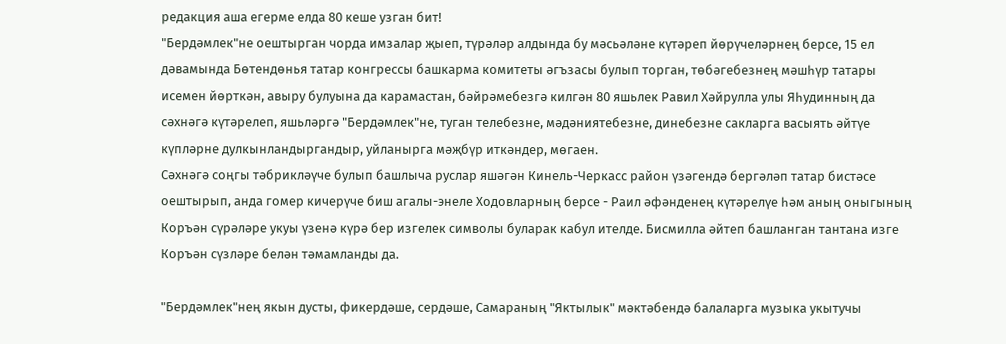редакция аша егерме елда 80 кеше узган бит!
"Бердәмлек"не оештырган чорда имзалар җыеп, түрәләр алдында бу мәсьәләне күтәреп йөрүчеләрнең берсе, 15 ел дәвамында Бөтендөнья татар конгрессы башкарма комитеты әгъзасы булып торган, төбәгебезнең мәшһүр татары исемен йөрткән, авыру булуына да карамастан, бәйрәмебезгә килгән 80 яшьлек Равил Хәйрулла улы Яһудинның да сәхнәгә күтәрелеп, яшьләргә "Бердәмлек"не, туган телебезне, мәдәниятебезне, динебезне сакларга васыять әйтүе күпләрне дулкынландыргандыр, уйланырга мәҗбүр иткәндер, мөгаен.
Сәхнәгә соңгы тәбрикләүче булып башлыча руслар яшәгән Кинель-Черкасс район үзәгендә бергәләп татар бистәсе оештырып, анда гомер кичерүче биш агалы-энеле Ходовларның берсе - Раил әфәнденең күтәрелүе һәм аның оныгының Коръән сүрәләре укуы үзенә күрә бер изгелек символы буларак кабул ителде. Бисмилла әйтеп башланган тантана изге Коръән сүзләре белән тәмамланды да.

"Бердәмлек"нең якын дусты, фикердәше, сердәше, Самараның "Яктылык" мәктәбендә балаларга музыка укытучы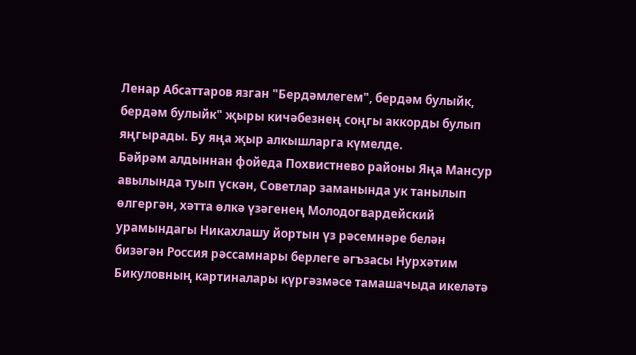Ленар Абсаттаров язган "Бердәмлегем", бердәм булыйк, бердәм булыйк" җыры кичәбезнең соңгы аккорды булып яңгырады. Бу яңа җыр алкышларга күмелде.
Бәйрәм алдыннан фойеда Похвистнево районы Яңа Мансур авылында туып үскән, Советлар заманында ук танылып өлгергән, хәтта өлкә үзәгенең Молодогвардейский урамындагы Никахлашу йортын үз рәсемнәре белән бизәгән Россия рәссамнары берлеге әгъзасы Нурхәтим Бикуловның картиналары күргәзмәсе тамашачыда икеләтә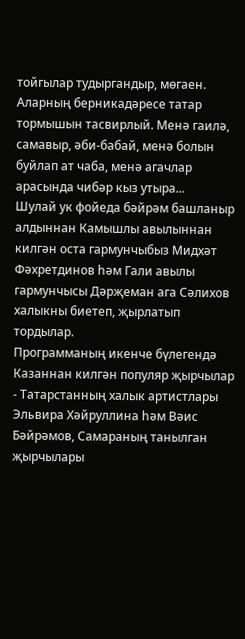тойгылар тудыргандыр, мөгаен. Аларның берникадәресе татар тормышын тасвирлый. Менә гаилә, самавыр, әби-бабай, менә болын буйлап ат чаба, менә агачлар арасында чибәр кыз утыра...
Шулай ук фойеда бәйрәм башланыр алдыннан Камышлы авылыннан килгән оста гармунчыбыз Мидхәт Фәхретдинов һәм Гали авылы гармунчысы Дәрҗеман ага Сәлихов халыкны биетеп, җырлатып тордылар.
Программаның икенче бүлегендә Казаннан килгән популяр җырчылар - Татарстанның халык артистлары Эльвира Хәйруллина һәм Вәис Бәйрәмов, Самараның танылган җырчылары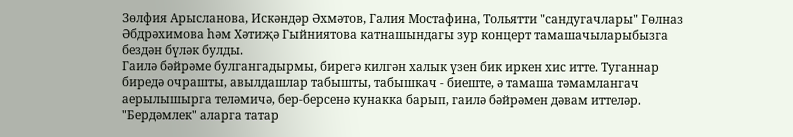Зөлфия Арысланова, Искәндәр Әхмәтов, Галия Мостафина, Тольятти "сандугачлары" Гөлназ Әбдрәхимова һәм Хәтиҗә Гыйниятова катнашындагы зур концерт тамашачыларыбызга бездән бүләк булды.
Гаилә бәйрәме булгангадырмы, бирегә килгән халык үзен бик иркен хис итте. Туганнар биредә очрашты, авылдашлар табышты, табышкач - биеште, ә тамаша тәмамлангач аерылышырга теләмичә, бер-берсенә кунакка барып, гаилә бәйрәмен дәвам иттеләр. "Бердәмлек" аларга татар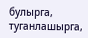булырга, туганлашырга,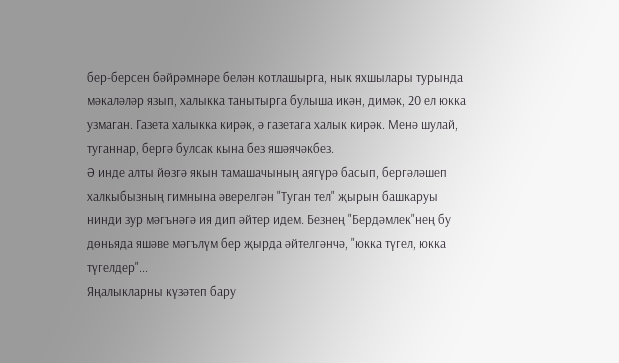бер-берсен бәйрәмнәре белән котлашырга, нык яхшылары турында мәкаләләр язып, халыкка танытырга булыша икән, димәк, 20 ел юкка узмаган. Газета халыкка кирәк, ә газетага халык кирәк. Менә шулай, туганнар, бергә булсак кына без яшәячәкбез.
Ә инде алты йөзгә якын тамашачының аягүрә басып, бергәләшеп халкыбызның гимнына әверелгән "Туган тел" җырын башкаруы нинди зур мәгънәгә ия дип әйтер идем. Безнең "Бердәмлек"нең бу дөньяда яшәве мәгълүм бер җырда әйтелгәнчә, "юкка түгел, юкка түгелдер"...
Яңалыкларны күзәтеп бару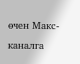өчен Макс-каналга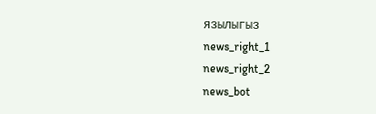язылыгыз
news_right_1
news_right_2
news_bot